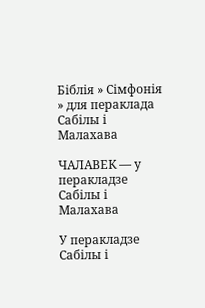Біблія » Сімфонія » для пераклада Сабілы і Малахава

ЧАЛАВЕК — у перакладзе Сабілы і Малахава

У перакладзе Сабілы і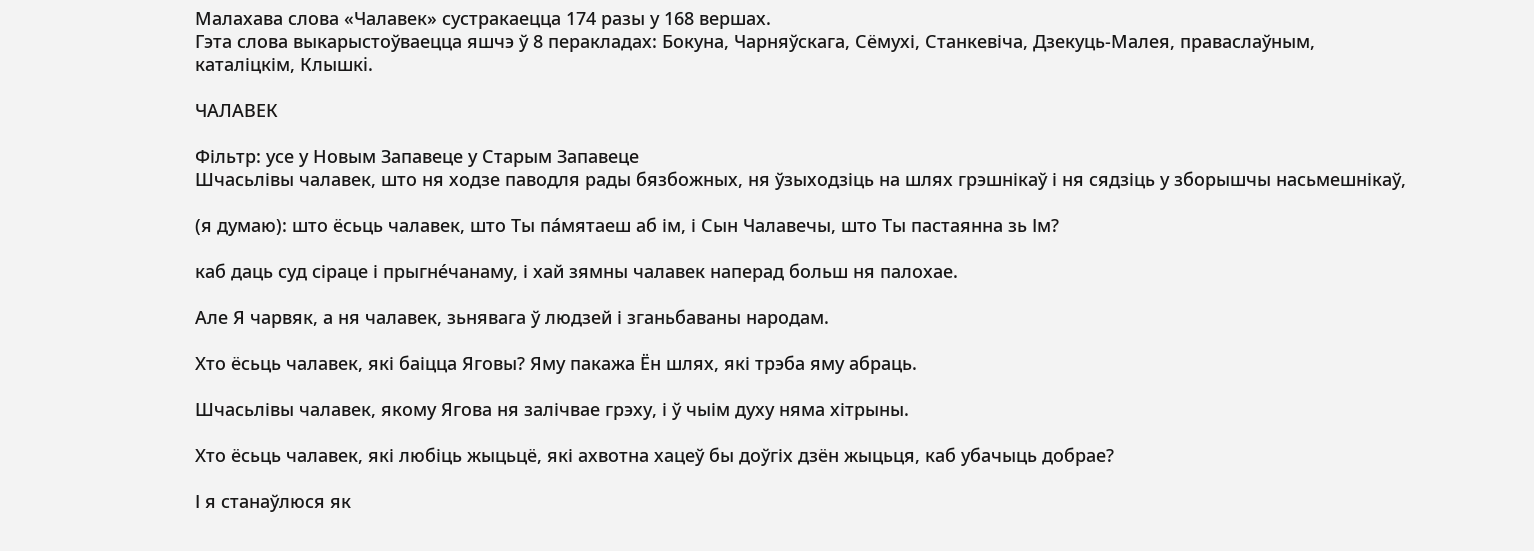Малахава слова «Чалавек» сустракаецца 174 разы у 168 вершах.
Гэта слова выкарыстоўваецца яшчэ ў 8 перакладах: Бокуна, Чарняўскага, Сёмухі, Станкевіча, Дзекуць-Малея, праваслаўным, каталіцкім, Клышкi.

ЧАЛАВЕК

Фільтр: усе у Новым Запавеце у Старым Запавеце
Шчасьлівы чалавек, што ня ходзе паводля рады бязбожных, ня ўзыходзіць на шлях грэшнікаў і ня сядзіць у зборышчы насьмешнікаў,

(я думаю): што ёсьць чалавек, што Ты па́мятаеш аб ім, і Сын Чалавечы, што Ты пастаянна зь Ім?

каб даць суд сіраце і прыгне́чанаму, і хай зямны чалавек наперад больш ня палохае.

Але Я чарвяк, а ня чалавек, зьнявага ў людзей і зганьбаваны народам.

Хто ёсьць чалавек, які баіцца Яговы? Яму пакажа Ён шлях, які трэба яму абраць.

Шчасьлівы чалавек, якому Ягова ня залічвае грэху, і ў чыім духу няма хітрыны.

Хто ёсьць чалавек, які любіць жыцьцё, які ахвотна хацеў бы доўгіх дзён жыцьця, каб убачыць добрае?

І я станаўлюся як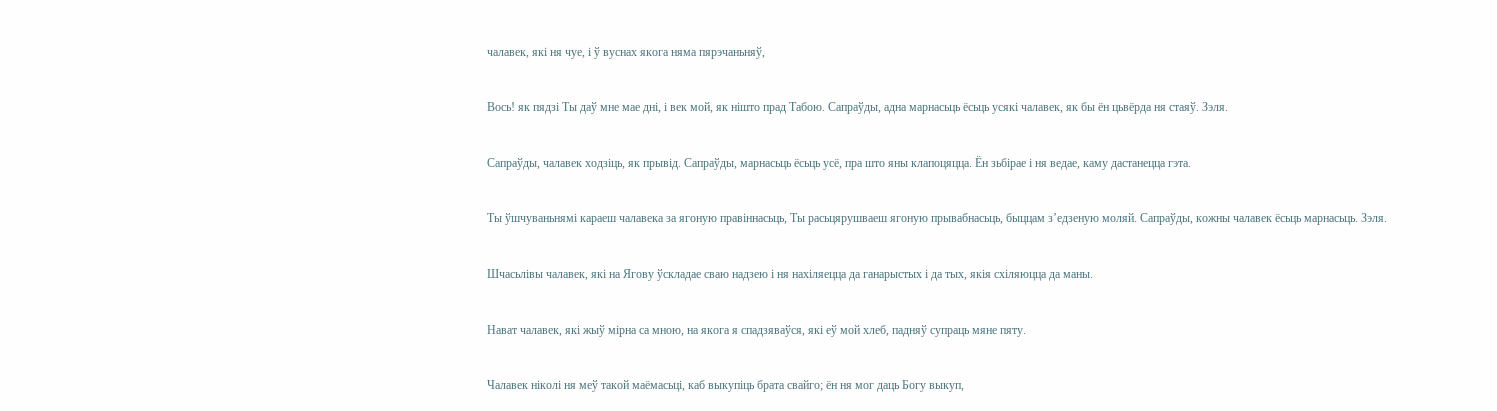чалавек, які ня чуе, і ў вуснах якога няма пярэчаньняў,

Вось! як пядзі Ты даў мне мае дні, і век мой, як нішто прад Табою. Сапраўды, адна марнасьць ёсьць усякі чалавек, як бы ён цьвёрда ня стаяў. Зэля.

Сапраўды, чалавек ходзіць, як прывід. Сапраўды, марнасьць ёсьць усё, пра што яны клапоцяцца. Ён зьбірае і ня ведае, каму дастанецца гэта.

Ты ўшчуваньнямі караеш чалавека за ягоную правіннасьць, Ты расьцярушваеш ягоную прывабнасьць, быццам з’едзеную моляй. Сапраўды, кожны чалавек ёсьць марнасьць. Зэля.

Шчасьлівы чалавек, які на Ягову ўскладае сваю надзею і ня нахіляецца да ганарыстых і да тых, якія схіляюцца да маны.

Нават чалавек, які жыў мірна са мною, на якога я спадзяваўся, які еў мой хлеб, падняў супраць мяне пяту.

Чалавек ніколі ня меў такой маёмасьці, каб выкупіць брата свайго; ён ня мог даць Богу выкуп,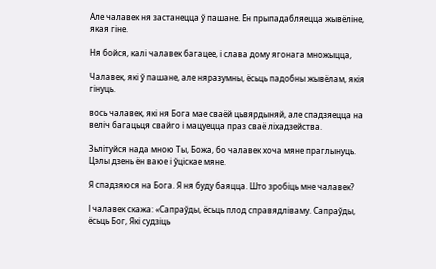Але чалавек ня застанецца ў пашане. Ён прыпадабляецца жывёліне, якая гіне.

Ня бойся, калі чалавек багацее, і слава дому ягонага множыцца,

Чалавек, які ў пашане, але няразумны, ёсьць падобны жывёлам, якія гінуць.

вось чалавек, які ня Бога мае сваёй цьвярдыняй, але спадзяецца на веліч багацьця свайго і мацуецца праз сваё ліхадзейства.

Зьлітуйся нада мною Ты, Божа, бо чалавек хоча мяне праглынуць. Цэлы дзень ён ваюе і ўціскае мяне.

Я спадзяюся на Бога. Я ня буду баяцца. Што зробіць мне чалавек?

І чалавек скажа: «Сапраўды, ёсьць плод справядліваму. Сапраўды, ёсьць Бог, Які судзіць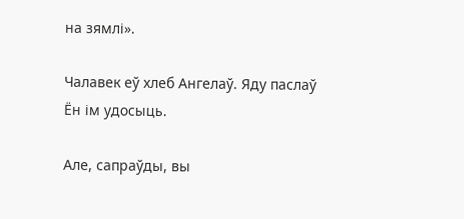на зямлі».

Чалавек еў хлеб Ангелаў. Яду паслаў Ён ім удосыць.

Але, сапраўды, вы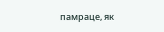памраце, як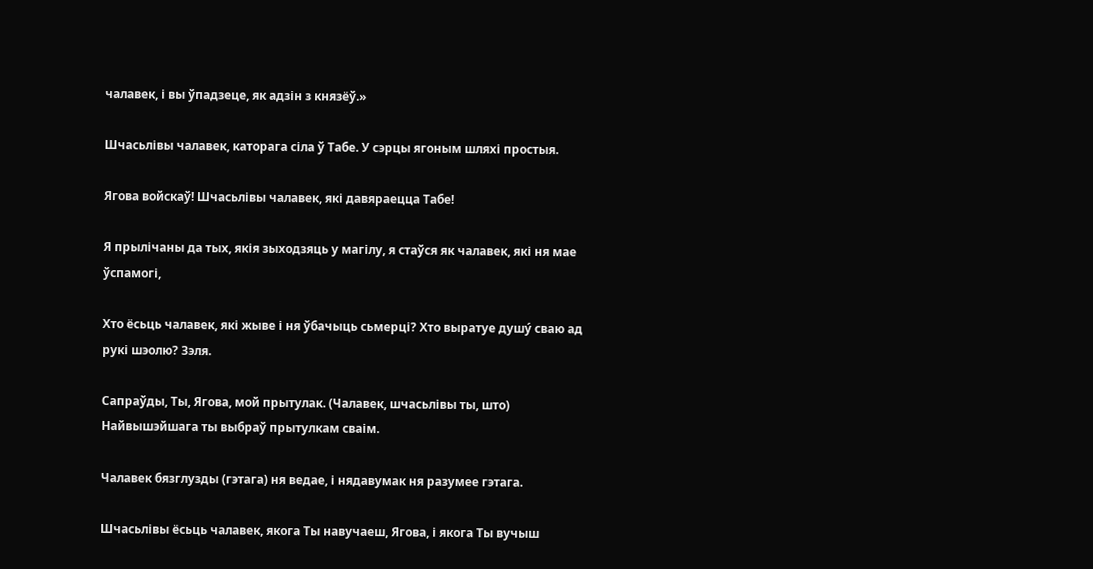чалавек, і вы ўпадзеце, як адзін з князёў.»

Шчасьлівы чалавек, каторага сіла ў Табе. У сэрцы ягоным шляхі простыя.

Ягова войскаў! Шчасьлівы чалавек, які давяраецца Табе!

Я прылічаны да тых, якія зыходзяць у магілу, я стаўся як чалавек, які ня мае ўспамогі,

Хто ёсьць чалавек, які жыве і ня ўбачыць сьмерці? Хто выратуе душу́ сваю ад рукі шэолю? Зэля.

Сапраўды, Ты, Ягова, мой прытулак. (Чалавек, шчасьлівы ты, што) Найвышэйшага ты выбраў прытулкам сваім.

Чалавек бязглузды (гэтага) ня ведае, і нядавумак ня разумее гэтага.

Шчасьлівы ёсьць чалавек, якога Ты навучаеш, Ягова, і якога Ты вучыш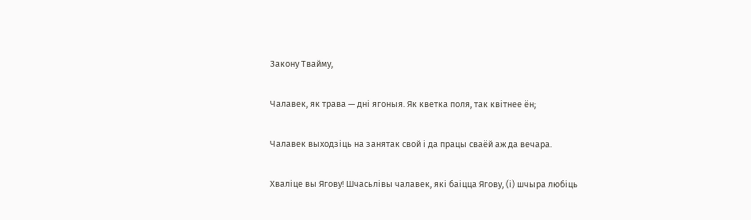Закону Твайму,

Чалавек, як трава — дні ягоныя. Як кветка поля, так квітнее ён;

Чалавек выходзіць на занятак свой і да працы сваёй аж да вечара.

Хваліце вы Ягову! Шчасьлівы чалавек, які баіцца Ягову, (і) шчыра любіць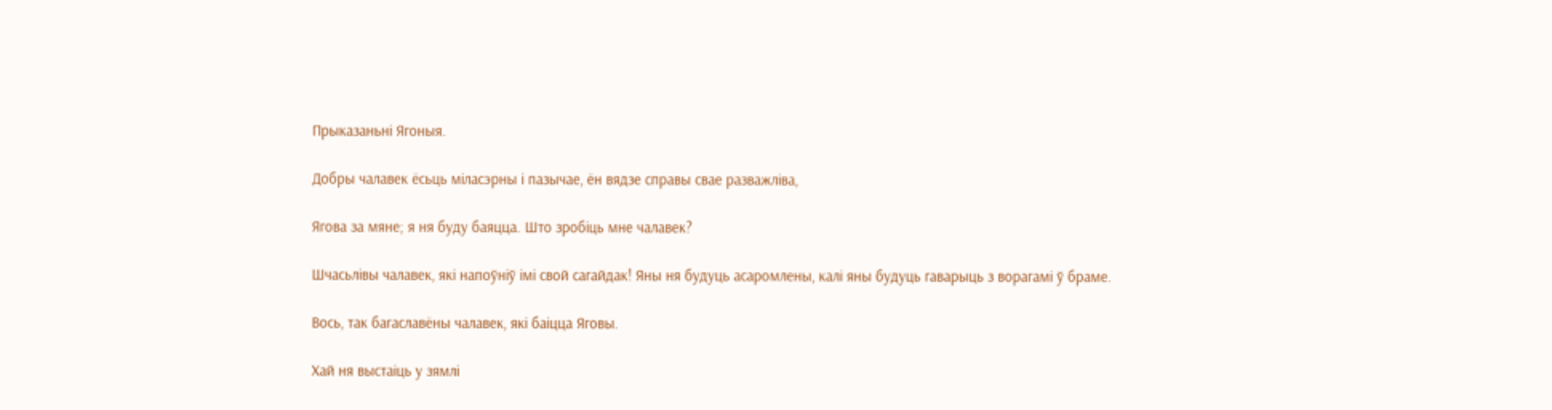Прыказаньні Ягоныя.

Добры чалавек ёсьць міласэрны і пазычае, ён вядзе справы свае разважліва,

Ягова за мяне; я ня буду баяцца. Што зробіць мне чалавек?

Шчасьлівы чалавек, які напоўніў імі свой сагайдак! Яны ня будуць асаромлены, калі яны будуць гаварыць з ворагамі ў браме.

Вось, так багаславёны чалавек, які баіцца Яговы.

Хай ня выстаіць у зямлі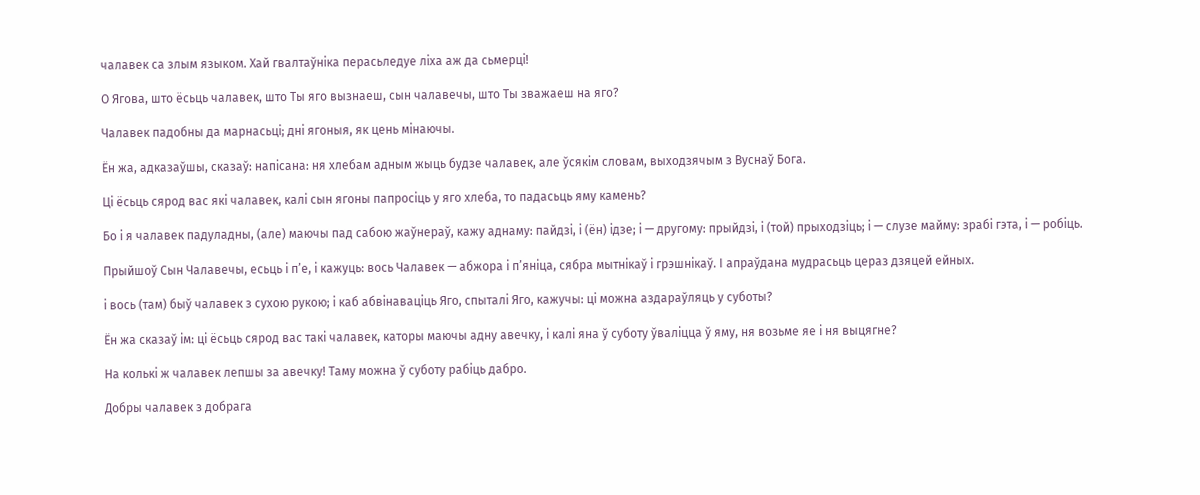чалавек са злым языком. Хай гвалтаўніка перасьледуе ліха аж да сьмерці!

О Ягова, што ёсьць чалавек, што Ты яго вызнаеш, сын чалавечы, што Ты зважаеш на яго?

Чалавек падобны да марнасьці; дні ягоныя, як цень мінаючы.

Ён жа, адказаўшы, сказаў: напісана: ня хлебам адным жыць будзе чалавек, але ўсякім словам, выходзячым з Вуснаў Бога.

Ці ёсьць сярод вас які чалавек, калі сын ягоны папросіць у яго хлеба, то падасьць яму камень?

Бо і я чалавек падуладны, (але) маючы пад сабою жаўнераў, кажу аднаму: пайдзі, і (ён) ідзе; і — другому: прыйдзі, і (той) прыходзіць; і — слузе майму: зрабі гэта, і — робіць.

Прыйшоў Сын Чалавечы, есьць і п’е, і кажуць: вось Чалавек — абжора і п’яніца, сябра мытнікаў і грэшнікаў. І апраўдана мудрасьць цераз дзяцей ейных.

і вось (там) быў чалавек з сухою рукою; і каб абвінаваціць Яго, спыталі Яго, кажучы: ці можна аздараўляць у суботы?

Ён жа сказаў ім: ці ёсьць сярод вас такі чалавек, каторы маючы адну авечку, і калі яна ў суботу ўваліцца ў яму, ня возьме яе і ня выцягне?

На колькі ж чалавек лепшы за авечку! Таму можна ў суботу рабіць дабро.

Добры чалавек з добрага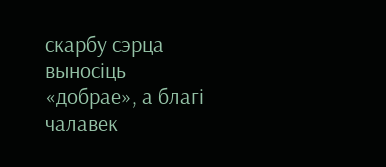скарбу сэрца выносіць «добрае», а благі чалавек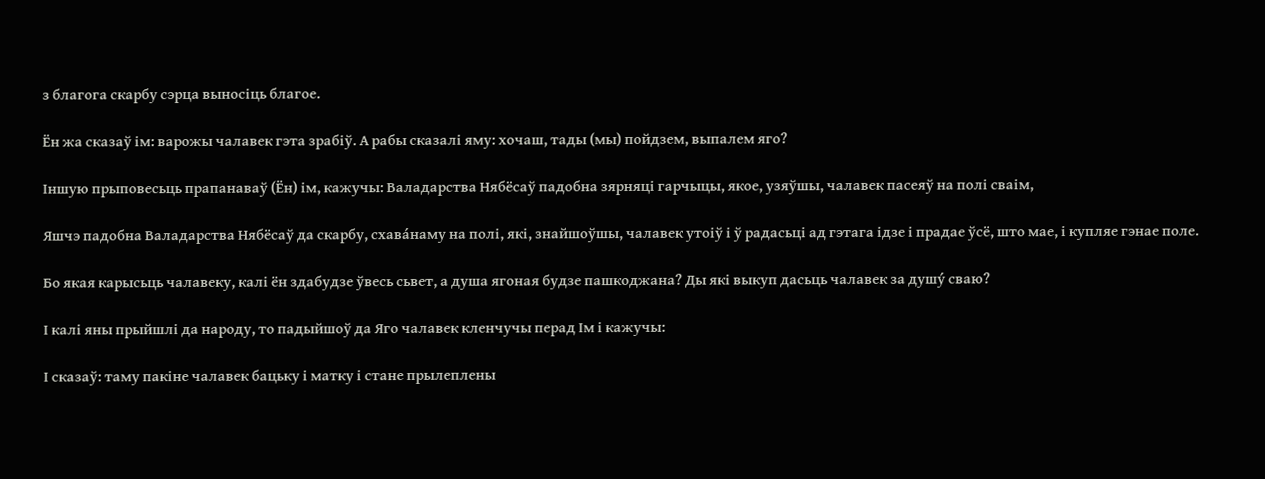з благога скарбу сэрца выносіць благое.

Ён жа сказаў ім: варожы чалавек гэта зрабіў. А рабы сказалі яму: хочаш, тады (мы) пойдзем, выпалем яго?

Іншую прыповесьць прапанаваў (Ён) ім, кажучы: Валадарства Нябёсаў падобна зярняці гарчыцы, якое, узяўшы, чалавек пасеяў на полі сваім,

Яшчэ падобна Валадарства Нябёсаў да скарбу, схава́наму на полі, які, знайшоўшы, чалавек утоіў і ў радасьці ад гэтага ідзе і прадае ўсё, што мае, і купляе гэнае поле.

Бо якая карысьць чалавеку, калі ён здабудзе ўвесь сьвет, а душа ягоная будзе пашкоджана? Ды які выкуп дасьць чалавек за душу́ сваю?

І калі яны прыйшлі да народу, то падыйшоў да Яго чалавек кленчучы перад Ім і кажучы:

І сказаў: таму пакіне чалавек бацьку і матку і стане прылеплены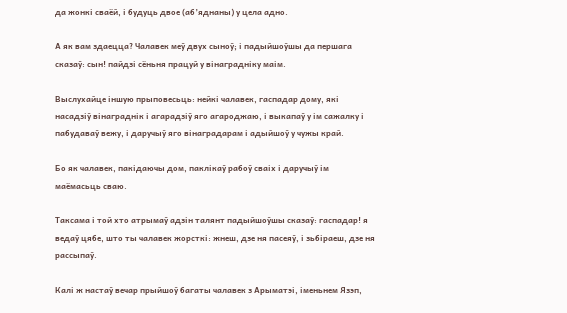да жонкі сваёй, і будуць двое (аб’яднаны) у цела адно.

А як вам здаецца? Чалавек меў двух сыноў; і падыйшоўшы да першага сказаў: сын! пайдзі сёньня працуй у вінаградніку маім.

Выслухайце іншую прыповесьць: нейкі чалавек, гаспадар дому, які насадзіў вінаграднік і агарадзіў яго агароджаю, і выкапаў у ім сажалку і пабудаваў вежу, і даручыў яго вінаградарам і адыйшоў у чужы край.

Бо як чалавек, пакідаючы дом, паклікаў рабоў сваіх і даручыў ім маёмасьць сваю.

Таксама і той хто атрымаў адзін талянт падыйшоўшы сказаў: гаспадар! я ведаў цябе, што ты чалавек жорсткі: жнеш, дзе ня пасеяў, і зьбіраеш, дзе ня рассыпаў.

Калі ж настаў вечар прыйшоў багаты чалавек з Арыматэі, іменьнем Язэп,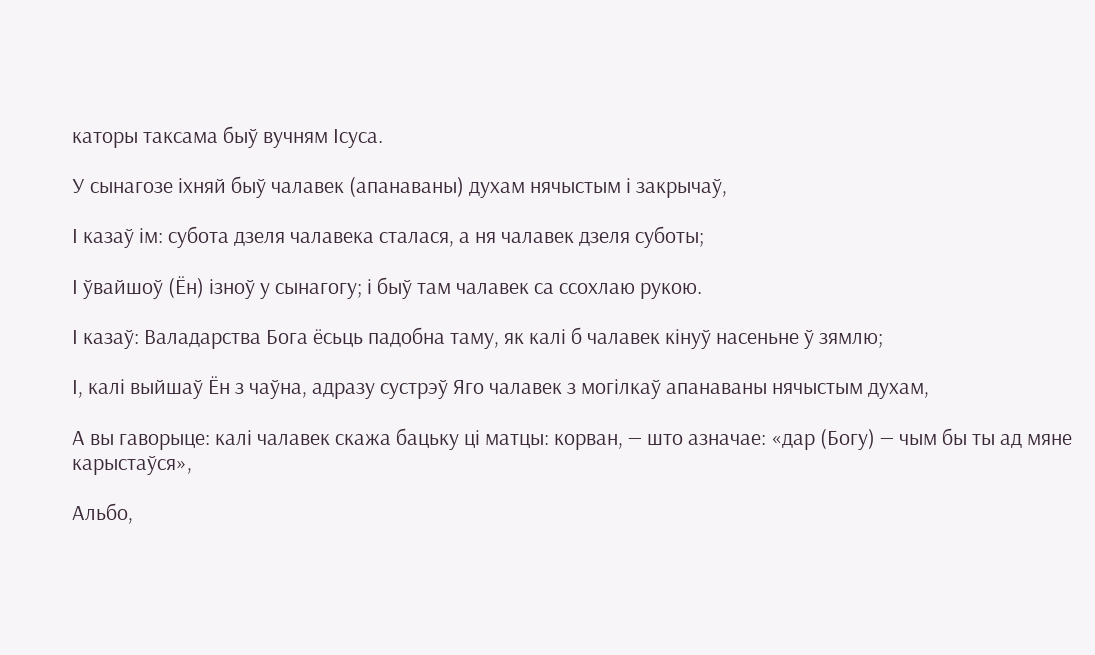каторы таксама быў вучням Ісуса.

У сынагозе іхняй быў чалавек (апанаваны) духам нячыстым і закрычаў,

І казаў ім: субота дзеля чалавека сталася, а ня чалавек дзеля суботы;

І ўвайшоў (Ён) ізноў у сынагогу; і быў там чалавек са ссохлаю рукою.

І казаў: Валадарства Бога ёсьць падобна таму, як калі б чалавек кінуў насеньне ў зямлю;

І, калі выйшаў Ён з чаўна, адразу сустрэў Яго чалавек з могілкаў апанаваны нячыстым духам,

А вы гаворыце: калі чалавек скажа бацьку ці матцы: корван, — што азначае: «дар (Богу) — чым бы ты ад мяне карыстаўся»,

Альбо,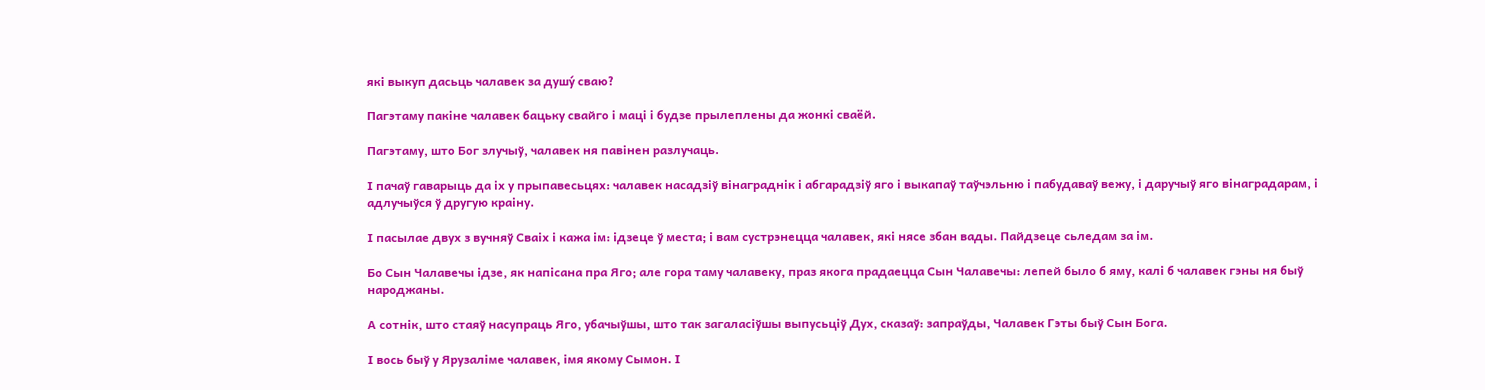які выкуп дасьць чалавек за душу́ сваю?

Пагэтаму пакіне чалавек бацьку свайго і маці і будзе прылеплены да жонкі сваёй.

Пагэтаму, што Бог злучыў, чалавек ня павінен разлучаць.

І пачаў гаварыць да іх у прыпавесьцях: чалавек насадзіў вінаграднік і абгарадзіў яго і выкапаў таўчэльню і пабудаваў вежу, і даручыў яго вінаградарам, і адлучыўся ў другую краіну.

І пасылае двух з вучняў Сваіх і кажа ім: ідзеце ў места; і вам сустрэнецца чалавек, які нясе збан вады. Пайдзеце сьледам за ім.

Бо Сын Чалавечы ідзе, як напісана пра Яго; але гора таму чалавеку, праз якога прадаецца Сын Чалавечы: лепей было б яму, калі б чалавек гэны ня быў народжаны.

А сотнік, што стаяў насупраць Яго, убачыўшы, што так загаласіўшы выпусьціў Дух, сказаў: запраўды, Чалавек Гэты быў Сын Бога.

І вось быў у Ярузаліме чалавек, імя якому Сымон. І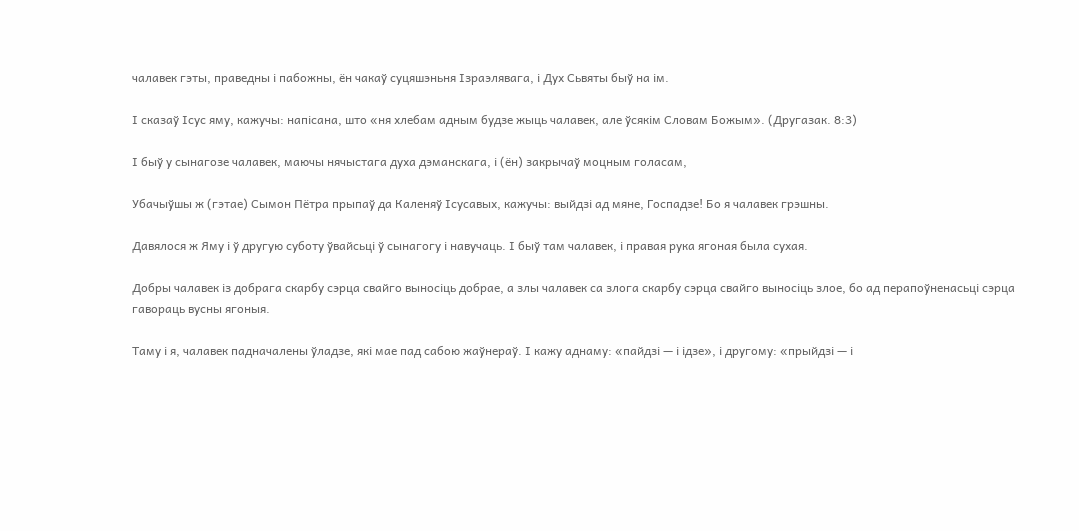чалавек гэты, праведны і пабожны, ён чакаў суцяшэньня Ізраэлявага, і Дух Сьвяты быў на ім.

І сказаў Ісус яму, кажучы: напісана, што «ня хлебам адным будзе жыць чалавек, але ўсякім Словам Божым». (Другазак. 8:3)

І быў у сынагозе чалавек, маючы нячыстага духа дэманскага, і (ён) закрычаў моцным голасам,

Убачыўшы ж (гэтае) Сымон Пётра прыпаў да Каленяў Ісусавых, кажучы: выйдзі ад мяне, Госпадзе! Бо я чалавек грэшны.

Давялося ж Яму і ў другую суботу ўвайсьці ў сынагогу і навучаць. І быў там чалавек, і правая рука ягоная была сухая.

Добры чалавек із добрага скарбу сэрца свайго выносіць добрае, а злы чалавек са злога скарбу сэрца свайго выносіць злое, бо ад перапоўненасьці сэрца гавораць вусны ягоныя.

Таму і я, чалавек падначалены ўладзе, які мае пад сабою жаўнераў. І кажу аднаму: «пайдзі — і ідзе», і другому: «прыйдзі — і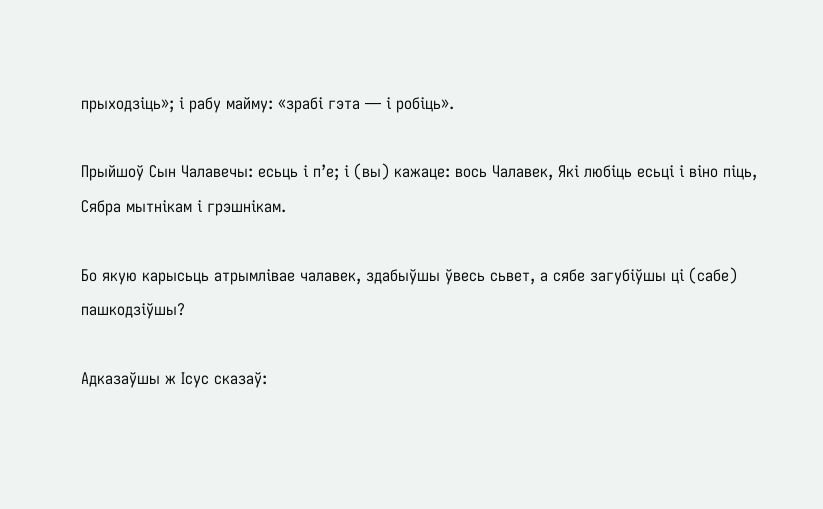прыходзіць»; і рабу майму: «зрабі гэта — і робіць».

Прыйшоў Сын Чалавечы: есьць і п’е; і (вы) кажаце: вось Чалавек, Які любіць есьці і віно піць, Сябра мытнікам і грэшнікам.

Бо якую карысьць атрымлівае чалавек, здабыўшы ўвесь сьвет, а сябе загубіўшы ці (сабе) пашкодзіўшы?

Адказаўшы ж Ісус сказаў: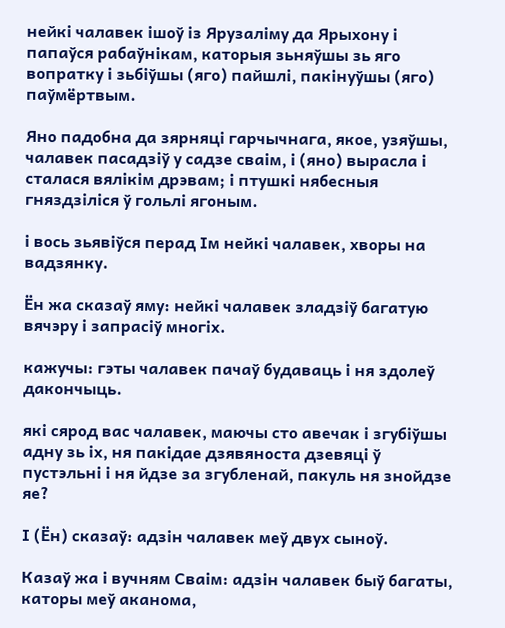нейкі чалавек ішоў із Ярузаліму да Ярыхону і папаўся рабаўнікам, каторыя зьняўшы зь яго вопратку і зьбіўшы (яго) пайшлі, пакінуўшы (яго) паўмёртвым.

Яно падобна да зярняці гарчычнага, якое, узяўшы, чалавек пасадзіў у садзе сваім, і (яно) вырасла і сталася вялікім дрэвам; і птушкі нябесныя гняздзіліся ў гольлі ягоным.

і вось зьявіўся перад Ім нейкі чалавек, хворы на вадзянку.

Ён жа сказаў яму: нейкі чалавек зладзіў багатую вячэру і запрасіў многіх.

кажучы: гэты чалавек пачаў будаваць і ня здолеў дакончыць.

які сярод вас чалавек, маючы сто авечак і згубіўшы адну зь іх, ня пакідае дзявяноста дзевяці ў пустэльні і ня йдзе за згубленай, пакуль ня знойдзе яе?

І (Ён) сказаў: адзін чалавек меў двух сыноў.

Казаў жа і вучням Сваім: адзін чалавек быў багаты, каторы меў аканома,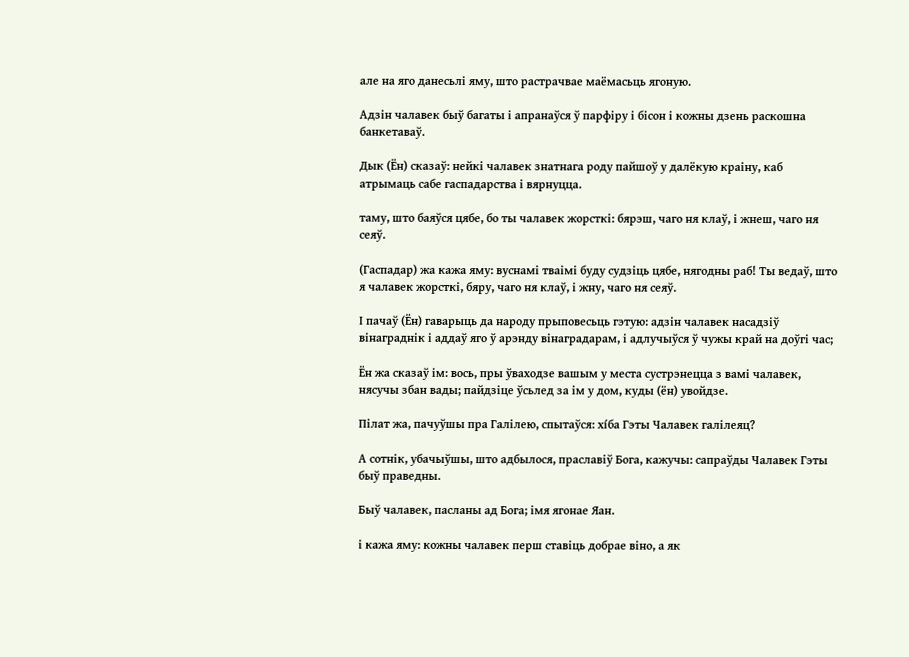але на яго данесьлі яму, што растрачвае маёмасьць ягоную.

Адзін чалавек быў багаты і апранаўся ў парфіру і бісон і кожны дзень раскошна банкетаваў.

Дык (Ён) сказаў: нейкі чалавек знатнага роду пайшоў у далёкую краіну, каб атрымаць сабе гаспадарства і вярнуцца.

таму, што баяўся цябе, бо ты чалавек жорсткі: бярэш, чаго ня клаў, і жнеш, чаго ня сеяў.

(Гаспадар) жа кажа яму: вуснамі тваімі буду судзіць цябе, нягодны раб! Ты ведаў, што я чалавек жорсткі, бяру, чаго ня клаў, і жну, чаго ня сеяў.

І пачаў (Ён) гаварыць да народу прыповесьць гэтую: адзін чалавек насадзіў вінаграднік і аддаў яго ў арэнду вінаградарам, і адлучыўся ў чужы край на доўгі час;

Ён жа сказаў ім: вось, пры ўваходзе вашым у места сустрэнецца з вамі чалавек, нясучы збан вады; пайдзіце ўсьлед за ім у дом, куды (ён) увойдзе.

Пілат жа, пачуўшы пра Галілею, спытаўся: хíба Гэты Чалавек галілеяц?

А сотнік, убачыўшы, што адбылося, праславіў Бога, кажучы: сапраўды Чалавек Гэты быў праведны.

Быў чалавек, пасланы ад Бога; імя ягонае Яан.

і кажа яму: кожны чалавек перш ставіць добрае віно, а як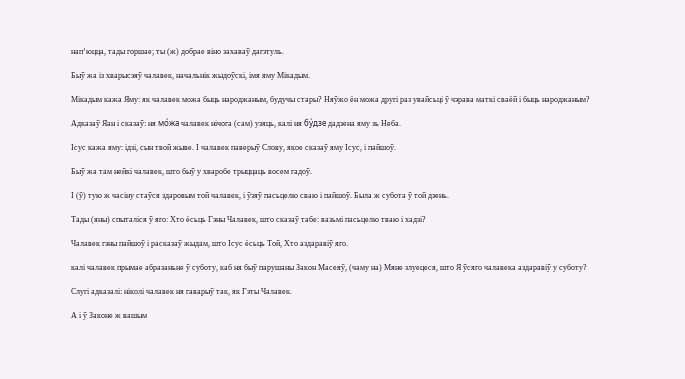нап’юцца, тады горшае; ты (ж) добрае віно захаваў дагэтуль.

Быў жа із хварысэяў чалавек, начальнік жыдоўскі, імя яму Мікадым.

Мікадым кажа Яму: як чалавек можа быць народжаным, будучы стары? Няўжо ён можа другі раз увайсьці ў чэрава маткі сваёй і быць народжаным?

Адказаў Яан і сказаў: ня мо́жа чалавек нічога (сам) узяць, калі ня бу́дзе дадзена яму зь Неба.

Ісус кажа яму: ідзі, сын твой жыве. І чалавек паверыў Слову, якое сказаў яму Ісус, і пайшоў.

Быў жа там нейкі чалавек, што быў у хваробе трыццаць восем гадоў.

І (ў) тую ж часіну стаўся здаровым той чалавек, і ўзяў пасьцелю сваю і пайшоў. Была ж субота ў той дзень.

Тады (яны) спыталіся ў яго: Хто ёсьць Гэны Чалавек, што сказаў табе: вазьмі пасьцелю тваю і хадзі?

Чалавек гэны пайшоў і расказаў жыдам, што Ісус ёсьць Той, Хто аздаравіў яго.

калі чалавек прымае абразаньне ў суботу, каб ня быў парушаны Закон Масеяў, (чаму на) Мяне злуецеся, што Я ўсяго чалавека аздаравіў у суботу?

Слугі адказалі: ніколі чалавек ня гаварыў так, як Гэты Чалавек.

А і ў Законе ж вашым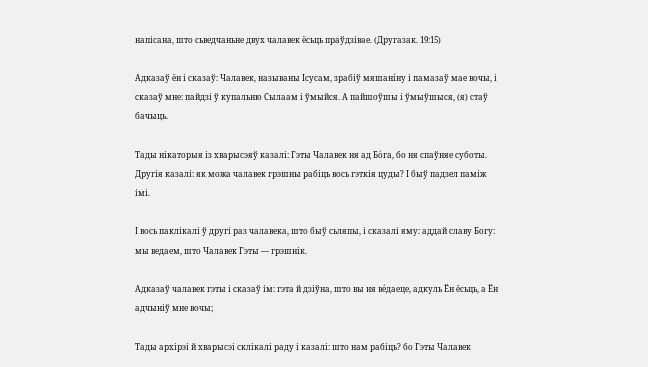напісана, што сьведчаньне двух чалавек ёсьць праўдзівае. (Другазак. 19:15)

Адказаў ён і сказаў: Чалавек, называны Ісусам, зрабіў мяшанíну і памазаў мае вочы, і сказаў мне: пайдзі ў купальню Сылаам і ўмыйся. А пайшоўшы і ўмыўшыся, (я) стаў бачыць.

Тады нікаторыя із хварысэяў казалі: Гэты Чалавек ня ад Бо́га, бо ня спаўняе суботы. Другія казалі: як можа чалавек грэшны рабіць вось гэткія цуды? І быў падзел паміж імі.

І вось паклікалі ў другі раз чалавека, што быў сьляпы, і сказалі яму: аддай славу Богу: мы ведаем, што Чалавек Гэты — грэшнік.

Адказаў чалавек гэты і сказаў ім: гэта й дзіўна, што вы ня ве́даеце, адкуль Ён ёсьць, а Ён адчыніў мне вочы;

Тады архірэі й хварысэі склікалі раду і казалі: што нам рабіць? бо Гэты Чалавек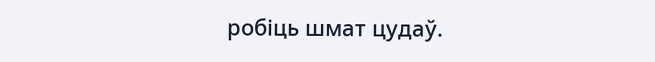робіць шмат цудаў.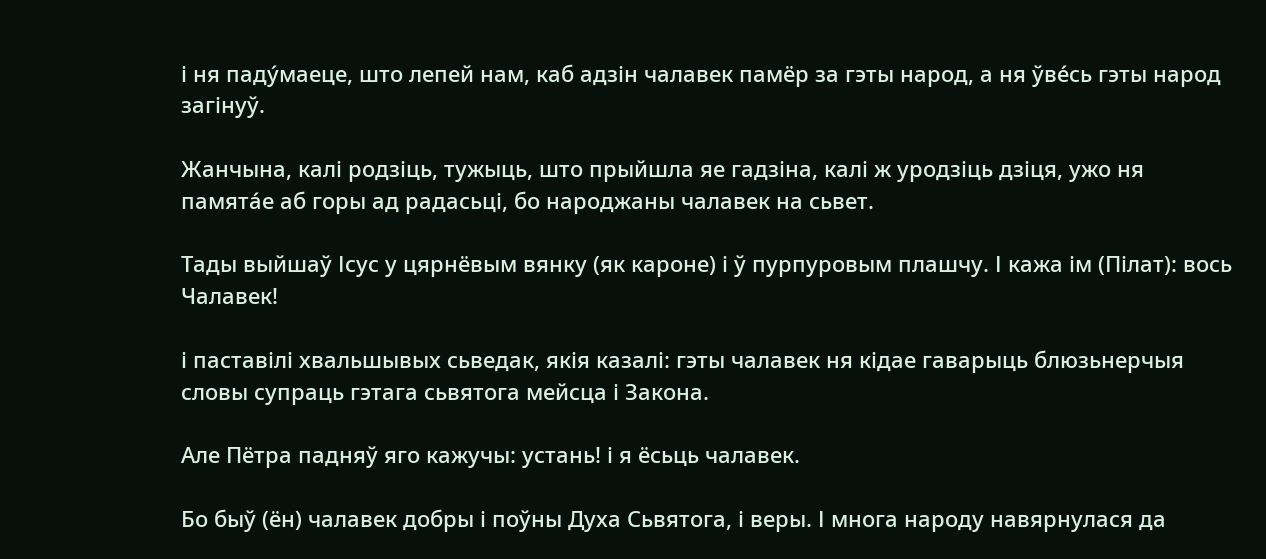і ня паду́маеце, што лепей нам, каб адзін чалавек памёр за гэты народ, а ня ўве́сь гэты народ загінуў.

Жанчына, калі родзіць, тужыць, што прыйшла яе гадзіна, калі ж уродзіць дзіця, ужо ня памята́е аб горы ад радасьці, бо народжаны чалавек на сьвет.

Тады выйшаў Ісус у цярнёвым вянку (як кароне) і ў пурпуровым плашчу. І кажа ім (Пілат): вось Чалавек!

і паставілі хвальшывых сьведак, якія казалі: гэты чалавек ня кідае гаварыць блюзьнерчыя словы супраць гэтага сьвятога мейсца і Закона.

Але Пётра падняў яго кажучы: устань! і я ёсьць чалавек.

Бо быў (ён) чалавек добры і поўны Духа Сьвятога, і веры. І многа народу навярнулася да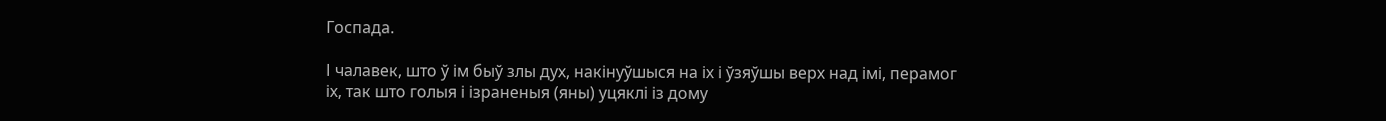Госпада.

І чалавек, што ў ім быў злы дух, накінуўшыся на іх і ўзяўшы верх над імі, перамог іх, так што голыя і ізраненыя (яны) уцяклі із дому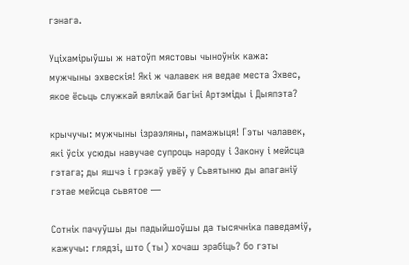гэнага.

Уціхамірыўшы ж натоўп мястовы чыноўнік кажа: мужчыны эхвескія! Які ж чалавек ня ведае места Эхвес, якое ёсьць служкай вялікай багіні Артэміды і Дыяпэта?

крычучы: мужчыны ізраэляны, памажыця! Гэты чалавек, які ўсіх усюды навучае супроць народу і Закону і мейсца гэтага; ды яшчэ і грэкаў увёў у Сьвятыню ды апаганіў гэтае мейсца сьвятое —

Сотнік пачуўшы ды падыйшоўшы да тысячніка паведаміў, кажучы: глядзі, што (ты) хочаш зрабіць? бо гэты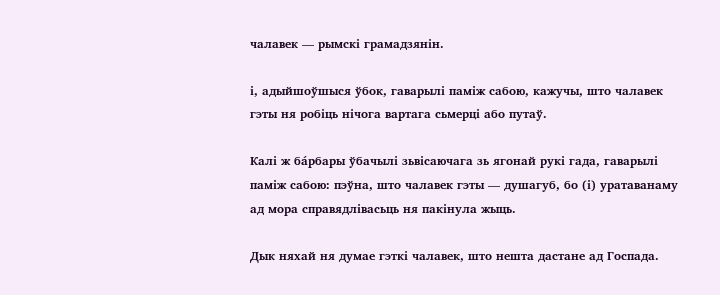чалавек — рымскі грамадзянін.

і, адыйшоўшыся ўбок, гаварылі паміж сабою, кажучы, што чалавек гэты ня робіць нічога вартага сьмерці або путаў.

Калі ж ба́рбары ўбачылі зьвісаючага зь ягонай рукі гада, гаварылі паміж сабою: пэўна, што чалавек гэты — душагуб, бо (і) уратаванаму ад мора справядлівасьць ня пакінула жыць.

Дык няхай ня думае гэткі чалавек, што нешта дастане ад Госпада.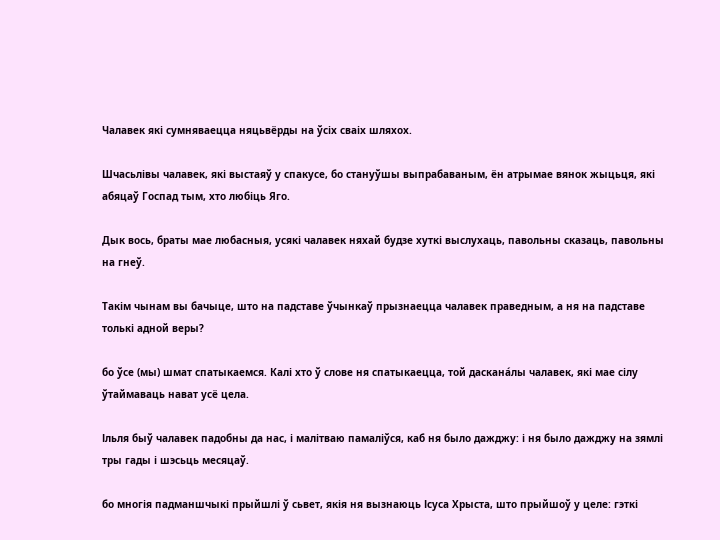Чалавек які сумняваецца няцьвёрды на ўсіх сваіх шляхох.

Шчасьлівы чалавек, які выстаяў у спакусе, бо стануўшы выпрабаваным, ён атрымае вянок жыцьця, які абяцаў Госпад тым, хто любіць Яго.

Дык вось, браты мае любасныя, усякі чалавек няхай будзе хуткі выслухаць, павольны сказаць, павольны на гнеў.

Такім чынам вы бачыце, што на падставе ўчынкаў прызнаецца чалавек праведным, а ня на падставе толькі адной веры?

бо ўсе (мы) шмат спатыкаемся. Калі хто ў слове ня спатыкаецца, той даскана́лы чалавек, які мае сілу ўтаймаваць нават усё цела.

Ільля быў чалавек падобны да нас, і малітваю памаліўся, каб ня было дажджу: і ня было дажджу на зямлі тры гады і шэсьць месяцаў.

бо многія падманшчыкі прыйшлі ў сьвет, якія ня вызнаюць Ісуса Хрыста, што прыйшоў у целе: гэткі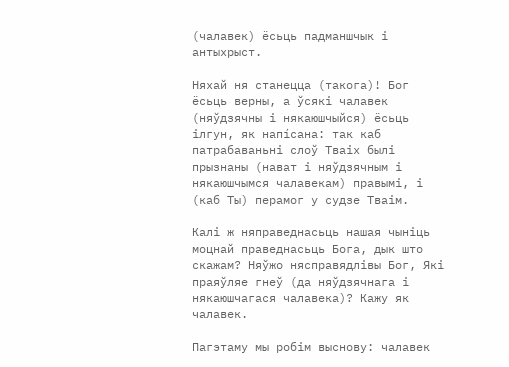(чалавек) ёсьць падманшчык і антыхрыст.

Няхай ня станецца (такога)! Бог ёсьць верны, а ўсякі чалавек (няўдзячны і някаюшчыйся) ёсьць ілгун, як напíсана: так каб патрабаваньні слоў Тваіх былі прызнаны (нават і няўдзячным і някаюшчымся чалавекам) правымі, і (каб Ты) перамог у судзе Тваім.

Калі ж няправеднасьць нашая чыніць моцнай праведнасьць Бога, дык што скажам? Няўжо нясправядлівы Бог, Які праяўляе гнеў (да няўдзячнага і някаюшчагася чалавека)? Кажу як чалавек.

Пагэтаму мы робім выснову: чалавек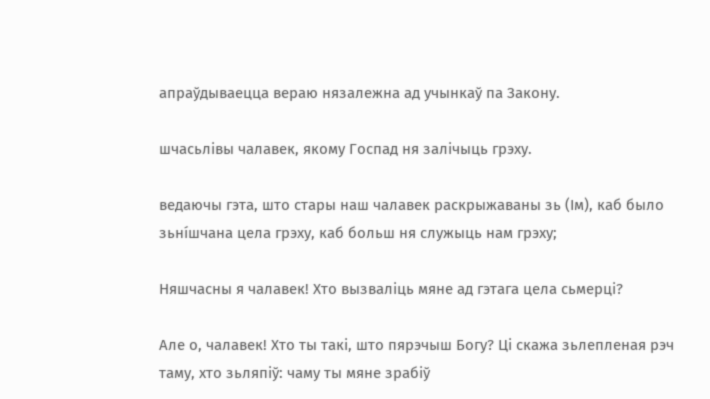апраўдываецца вераю нязалежна ад учынкаў па Закону.

шчасьлівы чалавек, якому Госпад ня залічыць грэху.

ведаючы гэта, што стары наш чалавек раскрыжаваны зь (Ім), каб было зьнíшчана цела грэху, каб больш ня служыць нам грэху;

Няшчасны я чалавек! Хто вызваліць мяне ад гэтага цела сьмерці?

Але о, чалавек! Хто ты такі, што пярэчыш Богу? Ці скажа зьлепленая рэч таму, хто зьляпіў: чаму ты мяне зрабіў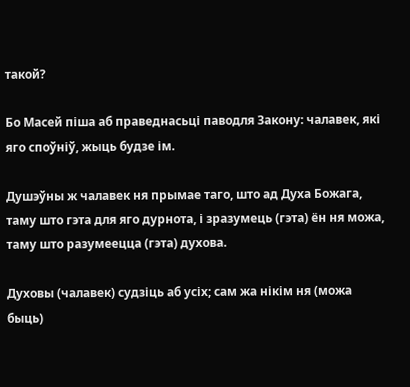такой?

Бо Масей піша аб праведнасьці паводля Закону: чалавек, які яго споўніў, жыць будзе ім.

Душэўны ж чалавек ня прымае таго, што ад Духа Божага, таму што гэта для яго дурнота, і зразумець (гэта) ён ня можа, таму што разумеецца (гэта) духова.

Духовы (чалавек) судзіць аб усіх; сам жа нікім ня (можа быць)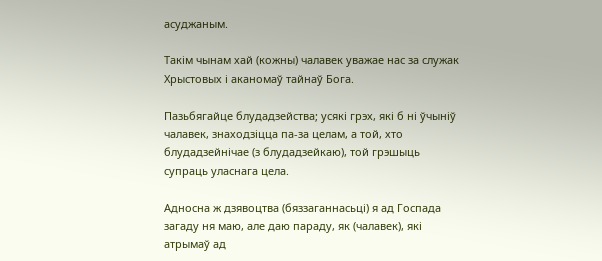асуджаным.

Такім чынам хай (кожны) чалавек уважае нас за служак Хрыстовых і аканомаў тайнаў Бога.

Пазьбягайце блудадзейства; усякі грэх, які б ні ўчыніў чалавек, знаходзіцца па-за целам, а той, хто блудадзейнічае (з блудадзейкаю), той грэшыць супраць уласнага цела.

Адносна ж дзявоцтва (бяззаганнасьці) я ад Госпада загаду ня маю, але даю параду, як (чалавек), які атрымаў ад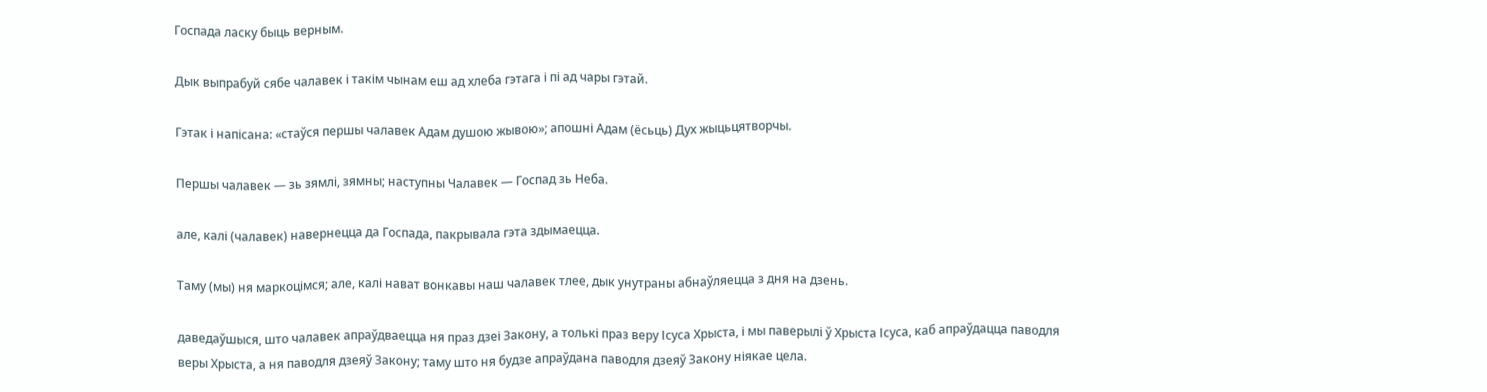Госпада ласку быць верным.

Дык выпрабуй сябе чалавек і такім чынам еш ад хлеба гэтага і пі ад чары гэтай.

Гэтак і напісана: «стаўся першы чалавек Адам душою жывою»; апошні Адам (ёсьць) Дух жыцьцятворчы.

Першы чалавек — зь зямлі, зямны; наступны Чалавек — Госпад зь Неба.

але, калі (чалавек) навернецца да Госпада, пакрывала гэта здымаецца.

Таму (мы) ня маркоцімся; але, калі нават вонкавы наш чалавек тлее, дык унутраны абнаўляецца з дня на дзень.

даведаўшыся, што чалавек апраўдваецца ня праз дзеі Закону, а толькі праз веру Ісуса Хрыста, і мы паверылі ў Хрыста Ісуса, каб апраўдацца паводля веры Хрыста, а ня паводля дзеяў Закону; таму што ня будзе апраўдана паводля дзеяў Закону ніякае цела.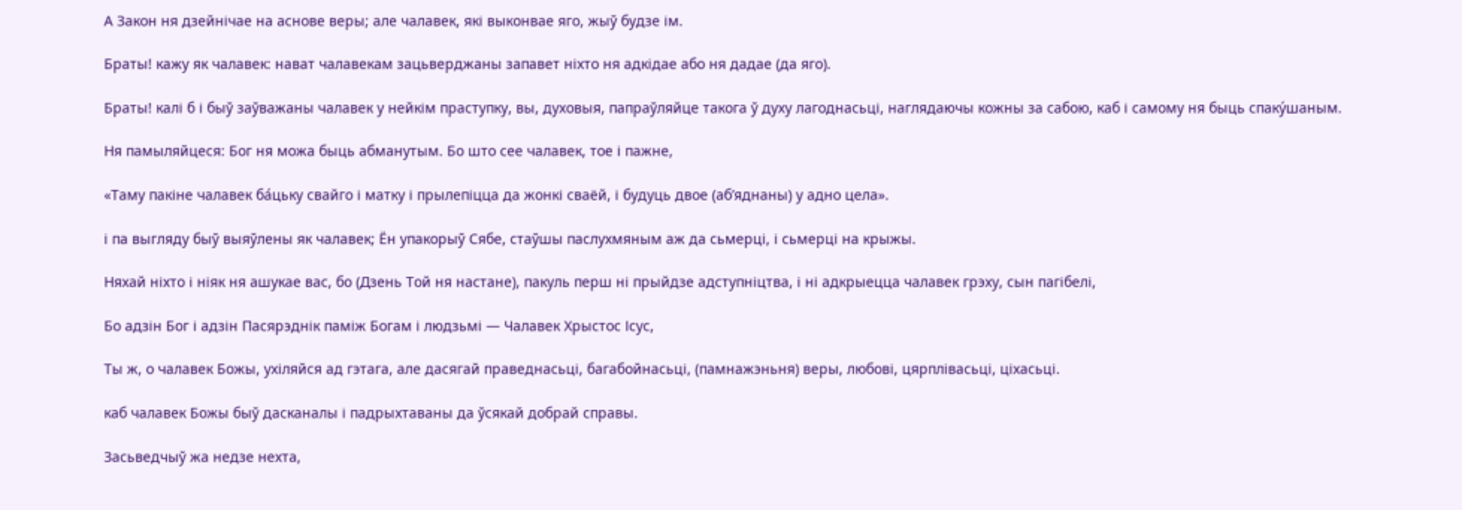А Закон ня дзейнічае на аснове веры; але чалавек, які выконвае яго, жыў будзе ім.

Браты! кажу як чалавек: нават чалавекам зацьверджаны запавет ніхто ня адкідае або ня дадае (да яго).

Браты! калі б і быў заўважаны чалавек у нейкім праступку, вы, духовыя, папраўляйце такога ў духу лагоднасьці, наглядаючы кожны за сабою, каб і самому ня быць спаку́шаным.

Ня памыляйцеся: Бог ня можа быць абманутым. Бо што сее чалавек, тое і пажне,

«Таму пакіне чалавек ба́цьку свайго і матку і прылепіцца да жонкі сваёй, і будуць двое (аб’яднаны) у адно цела».

і па выгляду быў выяўлены як чалавек; Ён упакорыў Сябе, стаўшы паслухмяным аж да сьмерці, і сьмерці на крыжы.

Няхай ніхто і ніяк ня ашукае вас, бо (Дзень Той ня настане), пакуль перш ні прыйдзе адступніцтва, і ні адкрыецца чалавек грэху, сын пагібелі,

Бо адзін Бог і адзін Пасярэднік паміж Богам і людзьмі — Чалавек Хрыстос Ісус,

Ты ж, о чалавек Божы, ухіляйся ад гэтага, але дасягай праведнасьці, багабойнасьці, (памнажэньня) веры, любові, цярплівасьці, ціхасьці.

каб чалавек Божы быў дасканалы і падрыхтаваны да ўсякай добрай справы.

Засьведчыў жа недзе нехта,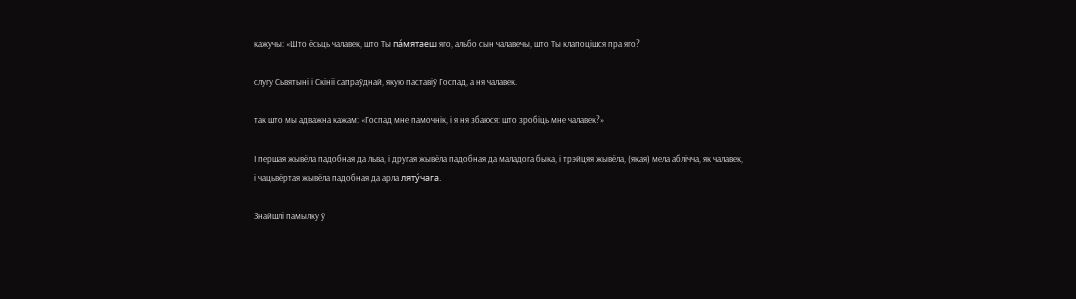кажучы: «Што ёсьць чалавек, што Ты па́мятаеш яго, альбо сын чалавечы, што Ты клапоцішся пра яго?

слугу Сьвятыні і Скініі сапраўднай, якую паставіў Госпад, а ня чалавек.

так што мы адважна кажам: «Госпад мне памочнік, і я ня збаюся: што зробіць мне чалавек?»

І першая жывёла падобная да льва, і другая жывёла падобная да маладога быка, і трэйцяя жывёла, (якая) мела аблічча, як чалавек, і чацьвёртая жывёла падобная да арла ляту́чага.

Знайшлі памылку ў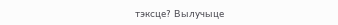тэксце? Вылучыце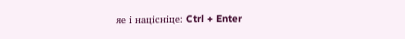яе і націсніце: Ctrl + Enter